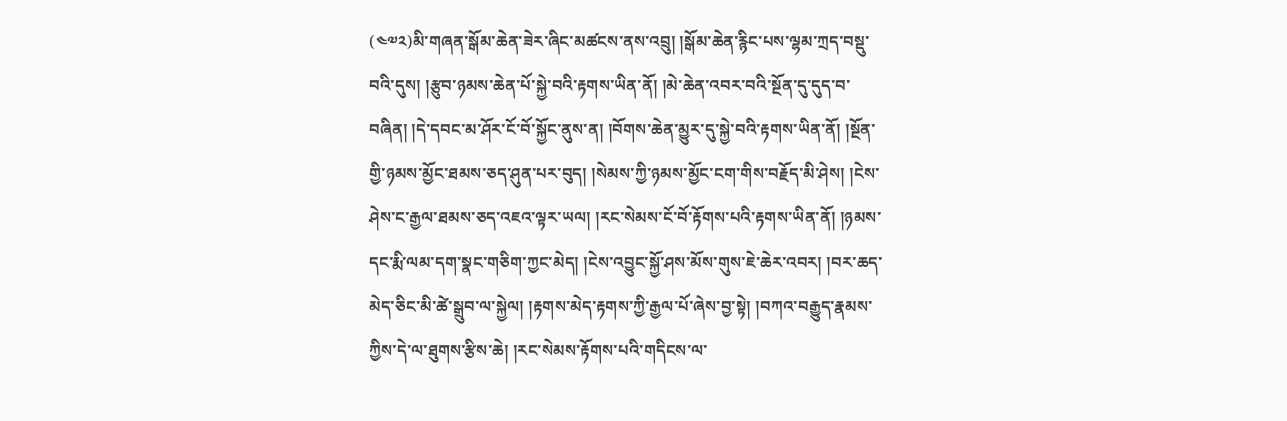(༤༧༢)མི་གཞན་སྒོམ་ཆེན་ཟེར་ཞིང་མཚངས་ནས་འབྲུ། །སྒོམ་ཆེན་རྙིང་པས་ལྷམ་ཀྲད་བསྡུ་བའི་དུས། །རྩུབ་ཉམས་ཆེན་པོ་སྐྱེ་བའི་རྟགས་ཡིན་ནོ། །མེ་ཆེན་འབར་བའི་སྔོན་དུ་དུད་བ་བཞིན། །དེ་དབང་མ་ཤོར་ངོ་བོ་སྐྱོང་ནུས་ན། །བོགས་ཆེན་མྱུར་དུ་སྐྱེ་བའི་རྟགས་ཡིན་ནོ། །སྔོན་གྱི་ཉམས་མྱོང་ཐམས་ཅད་ཤུན་པར་བུད། །སེམས་ཀྱི་ཉམས་མྱོང་ངག་གིས་བརྗོད་མི་ཤེས། །ངེས་ཤེས་ང་རྒྱལ་ཐམས་ཅད་འཇའ་ལྟར་ཡལ། །རང་སེམས་ངོ་བོ་རྟོགས་པའི་རྟགས་ཡིན་ནོ། །ཉམས་དང་རྨི་ལམ་དག་སྣང་གཅིག་ཀྱང་མེད། །ངེས་འབྱུང་སྐྱོ་ཤས་མོས་གུས་ཇེ་ཆེར་འབར། །བར་ཆད་མེད་ཅིང་མི་ཚེ་སྒྲུབ་ལ་སྐྱེལ། །རྟགས་མེད་རྟགས་ཀྱི་རྒྱལ་པོ་ཞེས་བྱ་སྟེ། །བཀའ་བརྒྱུད་རྣམས་ཀྱིས་དེ་ལ་ཐུགས་རྩིས་ཆེ། །རང་སེམས་རྟོགས་པའི་གདིངས་ལ་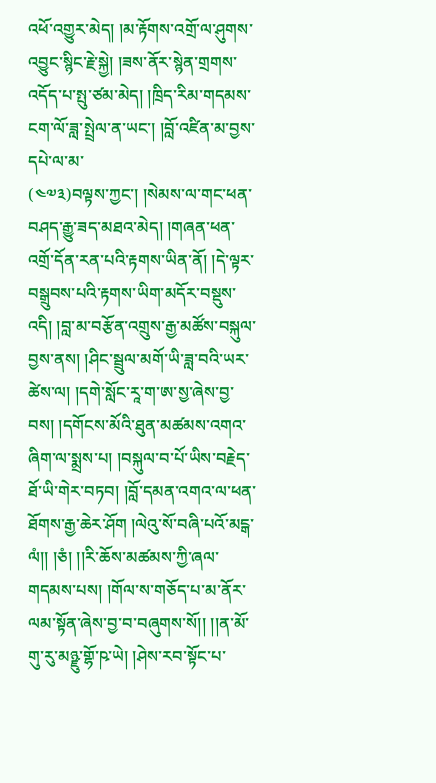འཕོ་འགྱུར་མེད། །མ་རྟོགས་འགྲོ་ལ་ཤུགས་འབྱུང་སྙིང་རྗེ་སྐྱེ། །ཟས་ནོར་སྙེན་གྲགས་འདོད་པ་སྤུ་ཙམ་མེད། །ཁྲིད་རིམ་གདམས་ངག་ལོ་ཟླ་སྤྲེལ་ན་ཡང་། །བློ་འཛིན་མ་བྱས་དཔེ་ལ་མ་
(༤༧༣)བལྟས་ཀྱང་། །སེམས་ལ་གང་ཕན་བཤད་རྒྱུ་ཟད་མཐའ་མེད། །གཞན་ཕན་འགྲོ་དོན་རན་པའི་རྟགས་ཡིན་ནོ། །དེ་ལྟར་བསྒྲུབས་པའི་རྟགས་ཡིག་མདོར་བསྡུས་འདི། །བླ་མ་བརྩོན་འགྲུས་རྒྱ་མཚོས་བསྐུལ་བྱས་ནས། །ཤིང་སྦྲུལ་མགོ་ཡི་ཟླ་བའི་ཡར་ཚེས་ལ། །དགེ་སློང་རཱ་ག་ཨ་སྱ་ཞེས་བྱ་བས། །དགོངས་མོའི་ཐུན་མཚམས་འགའ་ཞིག་ལ་སྨྲས་པ། །བསྐུལ་བ་པོ་ཡིས་བརྗེད་ཐོ་ཡི་གེར་བཏབ། །བློ་དམན་འགའ་ལ་ཕན་ཐོགས་རྒྱ་ཆེར་ཤོག །ལེའུ་སོ་བཞི་པའོ་མངྒ་ལཾ།། །ཅཾ། །།རི་ཆོས་མཚམས་ཀྱི་ཞལ་གདམས་པས། །གོལ་ས་གཅོད་པ་མ་ནོར་ལམ་སྟོན་ཞེས་བྱ་བ་བཞུགས་སོ།། །།ན་མོ་གུ་རུ་མཉྫུ་གྷོ་ཥ་ཡེ། །ཤེས་རབ་སྟོང་པ་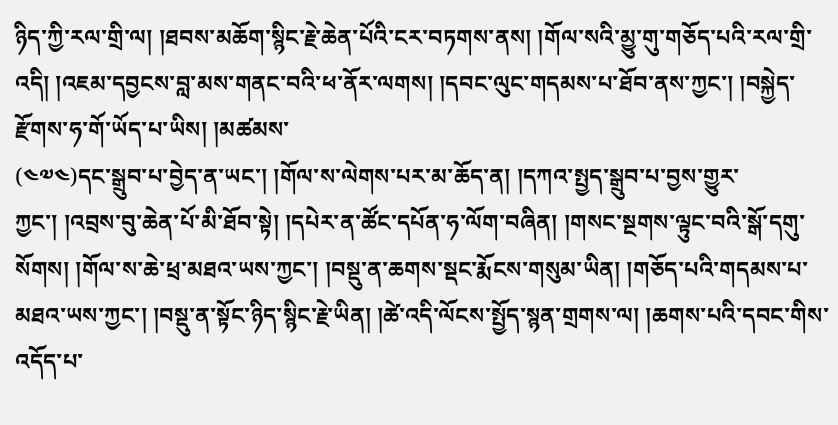ཉིད་ཀྱི་རལ་གྲི་ལ། །ཐབས་མཆོག་སྙིང་རྗེ་ཆེན་པོའི་ངར་བཏགས་ནས། །གོལ་སའི་མྱུ་གུ་གཅོད་པའི་རལ་གྲི་འདི། །འཇམ་དབྱངས་བླ་མས་གནང་བའི་ཕ་ནོར་ལགས། །དབང་ལུང་གདམས་པ་ཐོབ་ནས་ཀྱང་། །བསྐྱེད་རྫོགས་ཧ་གོ་ཡོད་པ་ཡིས། །མཚམས་
(༤༧༤)དང་སྒྲུབ་པ་བྱེད་ན་ཡང་། །གོལ་ས་ལེགས་པར་མ་ཆོད་ན། །དཀའ་སྤྱད་སྒྲུབ་པ་བྱས་གྱུར་ཀྱང་། །འབྲས་བུ་ཆེན་པོ་མི་ཐོབ་སྟེ། །དཔེར་ན་ཚོང་དཔོན་ཧ་ལོག་བཞིན། །གསང་སྔགས་ལྟུང་བའི་སྒོ་དགུ་སོགས། །གོལ་ས་ཆེ་ཕྲ་མཐའ་ཡས་ཀྱང་། །བསྡུ་ན་ཆགས་སྡང་རྨོངས་གསུམ་ཡིན། །གཅོད་པའི་གདམས་པ་མཐའ་ཡས་ཀྱང་། །བསྡུ་ན་སྟོང་ཉིད་སྙིང་རྗེ་ཡིན། །ཚེ་འདི་ལོངས་སྤྱོད་སྙན་གྲགས་ལ། །ཆགས་པའི་དབང་གིས་འདོད་པ་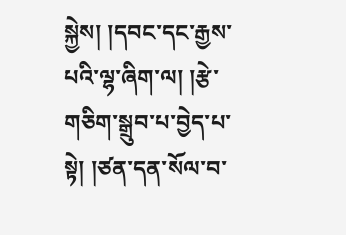སྐྱེས། །དབང་དང་རྒྱས་པའི་ལྷ་ཞིག་ལ། །རྩེ་གཅིག་སྒྲུབ་པ་བྱེད་པ་སྟེ། །ཙན་དན་སོལ་བ་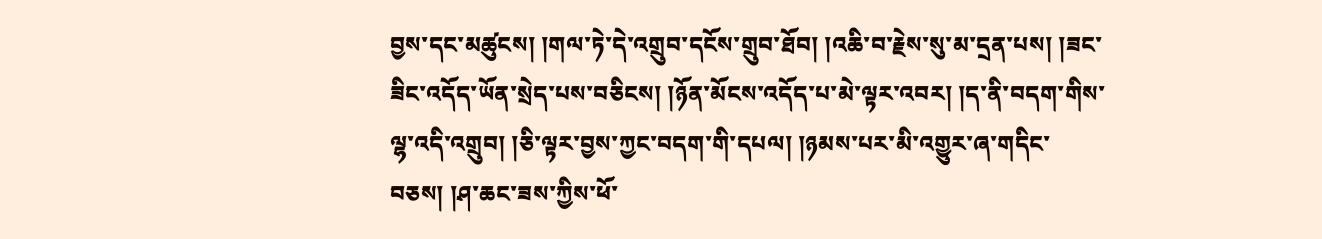བྱས་དང་མཚུངས། །གལ་ཏེ་དེ་འགྲུབ་དངོས་གྲུབ་ཐོབ། །འཆི་བ་རྗེས་སུ་མ་དྲན་པས། །ཟང་ཟིང་འདོད་ཡོན་སྲེད་པས་བཅིངས། །ཉོན་མོངས་འདོད་པ་མེ་ལྟར་འབར། །ད་ནི་བདག་གིས་ལྷ་འདི་འགྲུབ། །ཅི་ལྟར་བྱས་ཀྱང་བདག་གི་དཔལ། །ཉམས་པར་མི་འགྱུར་ཞ་གདིང་བཅས། །ཤ་ཆང་ཟས་ཀྱིས་ཕོ་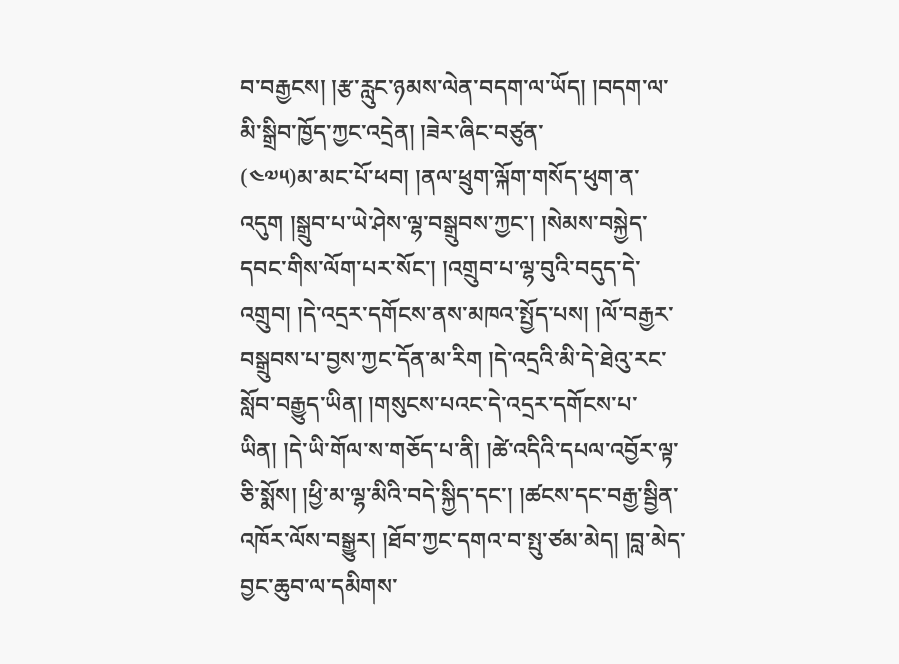བ་བརྒྱངས། །རྩ་རླུང་ཉམས་ལེན་བདག་ལ་ཡོད། །བདག་ལ་མི་སྒྲིབ་ཁྱོད་ཀྱང་འདྲེན། །ཟེར་ཞིང་བཙུན་
(༤༧༥)མ་མང་པོ་ཕབ། །ནལ་ཕྲུག་ལྐོག་གསོད་ཕུག་ན་འདུག །སྒྲུབ་པ་ཡེ་ཤེས་ལྷ་བསྒྲུབས་ཀྱང་། །སེམས་བསྐྱེད་དབང་གིས་ལོག་པར་སོང་། །འགྲུབ་པ་ལྷ་བུའི་བདུད་དེ་འགྲུབ། །དེ་འདྲར་དགོངས་ནས་མཁའ་སྤྱོད་པས། །ལོ་བརྒྱར་བསྒྲུབས་པ་བྱས་ཀྱང་དོན་མ་རིག །དེ་འདྲའི་མི་དེ་ཐེའུ་རང་སློབ་བརྒྱུད་ཡིན། །གསུངས་པའང་དེ་འདྲར་དགོངས་པ་ཡིན། །དེ་ཡི་གོལ་ས་གཅོད་པ་ནི། །ཚེ་འདིའི་དཔལ་འབྱོར་ལྟ་ཅི་སྨོས། །ཕྱི་མ་ལྷ་མིའི་བདེ་སྐྱིད་དང་། །ཚངས་དང་བརྒྱ་སྦྱིན་འཁོར་ལོས་བསྒྱུར། །ཐོབ་ཀྱང་དགའ་བ་སྤུ་ཙམ་མེད། །བླ་མེད་བྱང་ཆུབ་ལ་དམིགས་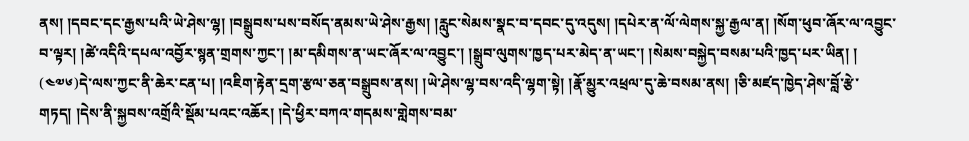ནས། །དབང་དང་རྒྱས་པའི་ཡེ་ཤེས་ལྷ། །བསྒྲུབས་པས་བསོད་ནམས་ཡེ་ཤེས་རྒྱས། །རླུང་སེམས་སྣང་བ་དབང་དུ་འདུས། །དཔེར་ན་ལོ་ལེགས་སྐྱ་རྒྱལ་ན། །སོག་ཕུབ་ཞོར་ལ་འབྱུང་བ་ལྟར། །ཚེ་འདིའི་དཔལ་འབྱོར་སྙན་གྲགས་ཀྱང་། །མ་དམིགས་ན་ཡང་ཞོར་ལ་འབྱུང་། །སྒྲུབ་ལུགས་ཁྱད་པར་མེད་ན་ཡང་། །སེམས་བསྐྱེད་བསམ་པའི་ཁྱད་པར་ཡིན། །
(༤༧༦)དེ་ལས་ཀྱང་ནི་ཆེར་ངན་པ། །འཇིག་རྟེན་དྲག་རྩལ་ཅན་བསྒྲུབས་ནས། །ཡེ་ཤེས་ལྷ་བས་འདི་ལྷག་སྟེ། །རྣོ་མྱུར་འཕྲལ་དུ་ཆེ་བསམ་ནས། །ཅི་མཛད་ཁྱེད་ཤེས་བློ་རྩེ་གཏད། །དེས་ནི་སྐྱབས་འགྲོའི་སྡོམ་པའང་འཆོར། །དེ་ཕྱིར་བཀའ་གདམས་གླེགས་བམ་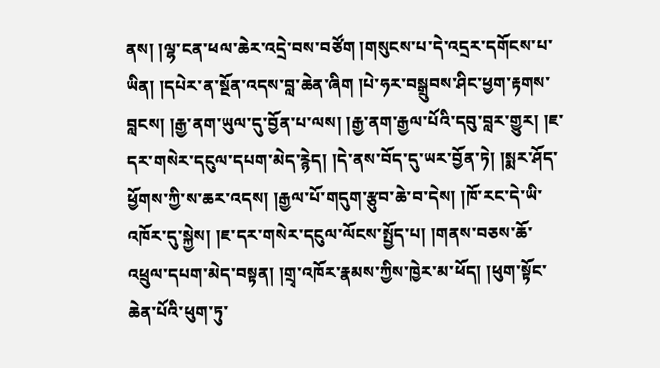ནས། །ལྷ་ངན་ཕལ་ཆེར་འདྲེ་བས་བཙོག །གསུངས་པ་དེ་འདྲར་དགོངས་པ་ཡིན། །དཔེར་ན་སྔོན་འདས་བླ་ཆེན་ཞིག །པེ་ཧར་བསྒྲུབས་ཤིང་ཕྱག་རྟགས་བླངས། །རྒྱ་ནག་ཡུལ་དུ་བྱོན་པ་ལས། །རྒྱ་ནག་རྒྱལ་པོའི་དབུ་བླར་གྱུར། །ཇ་དར་གསེར་དངུལ་དཔག་མེད་རྙེད། །དེ་ནས་བོད་དུ་ཡར་བྱོན་ཏེ། །སྨར་ཤོད་ཕྱོགས་ཀྱི་ས་ཆར་འདས། །རྒྱལ་པོ་གདུག་རྩུབ་ཆེ་བ་དེས། །ཁོ་རང་དེ་ཡི་འཁོར་དུ་སྐྱེས། །ཇ་དར་གསེར་དངུལ་ལོངས་སྤྱོད་པ། །གནས་བཅས་ཆོ་འཕྲུལ་དཔག་མེད་བསྟན། །གྲྭ་འཁོར་རྣམས་ཀྱིས་ཁྱེར་མ་ཕོད། །ཕུག་སྟོང་ཆེན་པོའི་ཕུག་ཏུ་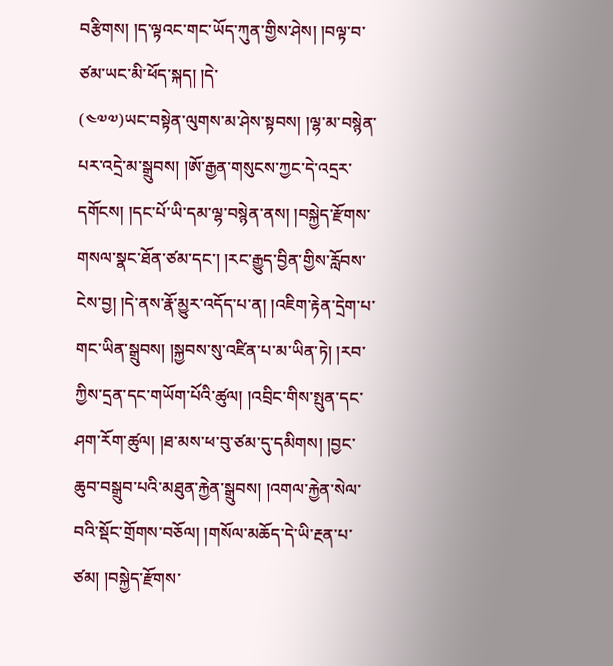བརྩིགས། །ད་ལྟའང་གང་ཡོད་ཀུན་གྱིས་ཤེས། །བལྟ་བ་ཙམ་ཡང་མི་ཕོད་སྐད། །དེ་
(༤༧༧)ཡང་བསྟེན་ལུགས་མ་ཤེས་སྟབས། །ལྷ་མ་བསྙེན་པར་འདྲེ་མ་སྒྲུབས། །ཨོ་རྒྱན་གསུངས་ཀྱང་དེ་འདྲར་དགོངས། །དང་པོ་ཡི་དམ་ལྷ་བསྙེན་ནས། །བསྐྱེད་རྫོགས་གསལ་སྣང་ཐོན་ཙམ་དང་། །རང་རྒྱུད་བྱིན་གྱིས་རློབས་ངེས་བྱ། །དེ་ནས་རྣོ་མྱུར་འདོད་པ་ན། །འཇིག་རྟེན་དྲེག་པ་གང་ཡིན་སྒྲུབས། །སྐྱབས་སུ་འཛིན་པ་མ་ཡིན་ཏེ། །རབ་ཀྱིས་དྲན་དང་གཡོག་པོའི་ཚུལ། །འབྲིང་གིས་སྤུན་དང་ཤག་རོག་ཚུལ། །ཐ་མས་ཕ་བུ་ཙམ་དུ་དམིགས། །བྱང་ཆུབ་བསྒྲུབ་པའི་མཐུན་རྐྱེན་སྒྲུབས། །འགལ་རྐྱེན་སེལ་བའི་སྡོང་གྲོགས་བཅོལ། །གསོལ་མཆོད་དེ་ཡི་རྔན་པ་ཙམ། །བསྐྱེད་རྫོགས་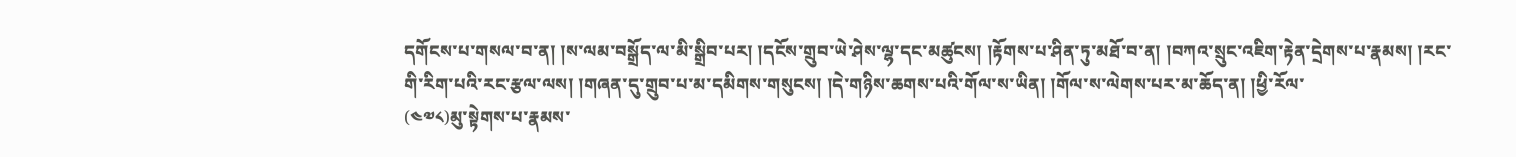དགོངས་པ་གསལ་བ་ན། །ས་ལམ་བསྒྲོད་ལ་མི་སྒྲིབ་པར། །དངོས་གྲུབ་ཡེ་ཤེས་ལྷ་དང་མཚུངས། །རྟོགས་པ་ཤིན་ཏུ་མཐོ་བ་ན། །བཀའ་སྲུང་འཇིག་རྟེན་དྲེགས་པ་རྣམས། །རང་གི་རིག་པའི་རང་རྩལ་ལས། །གཞན་དུ་གྲུབ་པ་མ་དམིགས་གསུངས། །དེ་གཉིས་ཆགས་པའི་གོལ་ས་ཡིན། །གོལ་ས་ལེགས་པར་མ་ཆོད་ན། །ཕྱི་རོལ་
(༤༧༨)མུ་སྟེགས་པ་རྣམས་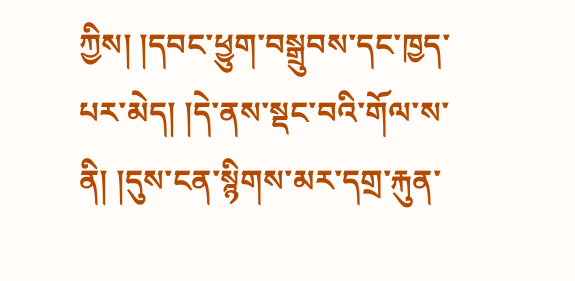ཀྱིས། །དབང་ཕྱུག་བསྒྲུབས་དང་ཁྱད་པར་མེད། །དེ་ནས་སྡང་བའི་གོལ་ས་ནི། །དུས་ངན་སྙིགས་མར་དགྲ་རྐུན་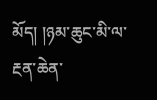མོད། །ཉམ་ཆུང་མི་ལ་རྔན་ཆེན་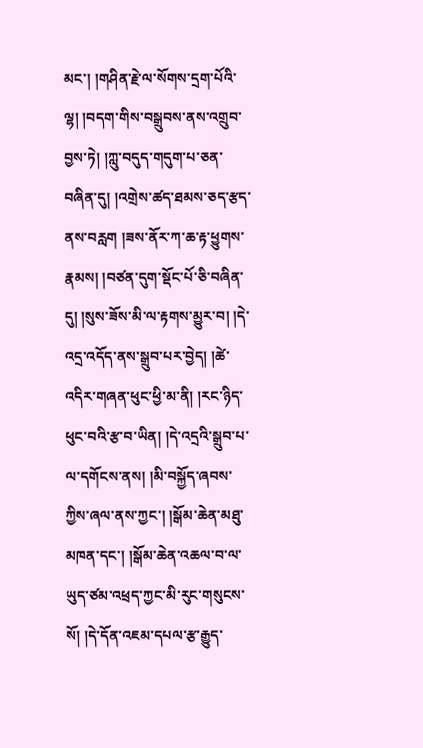མང་། །གཤིན་རྗེ་ལ་སོགས་དྲག་པོའི་ལྷ། །བདག་གིས་བསྒྲུབས་ནས་འགྲུབ་བྱས་ཏེ། །ཀླུ་བདུད་གདུག་པ་ཅན་བཞིན་དུ། །འགྲེས་ཚད་ཐམས་ཅད་རྩད་ནས་བརླག །ཟས་ནོར་ཀ་ཆ་རྟ་ཕྱུགས་རྣམས། །བཙན་དུག་སྡོང་པོ་ཅི་བཞིན་དུ། །སུས་ཟོས་མི་ལ་རྟགས་མྱུར་བ། །དེ་འདྲ་འདོད་ནས་སྒྲུབ་པར་བྱེད། །ཚེ་འདིར་གཞན་ཕུང་ཕྱི་མ་ནི། །རང་ཉིད་ཕུང་བའི་རྩ་བ་ཡིན། །དེ་འདྲའི་སྒྲུབ་པ་ལ་དགོངས་ནས། །མི་བསྐྱོད་ཞབས་ཀྱིས་ཞལ་ནས་ཀྱང་། །སྒོམ་ཆེན་མཐུ་མཁན་དང་། །སྒོམ་ཆེན་འཆལ་བ་ལ་ཡུད་ཙམ་འཕྲད་ཀྱང་མི་རུང་གསུངས་སོ། །དེ་དོན་འཇམ་དཔལ་རྩ་རྒྱུད་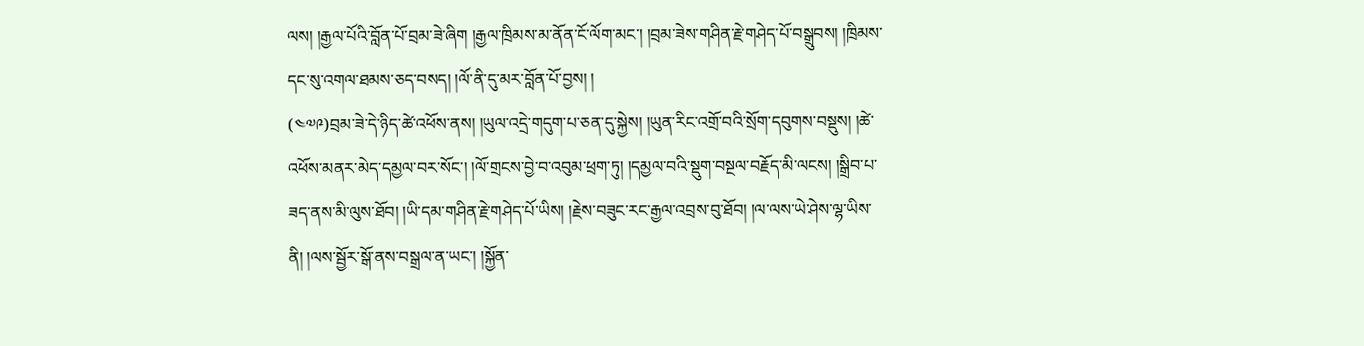ལས། །རྒྱལ་པོའི་བློན་པོ་བྲམ་ཟེ་ཞིག །རྒྱལ་ཁྲིམས་མ་ནོན་ངོ་ལོག་མང་། །བྲམ་ཟེས་གཤིན་རྗེ་གཤེད་པོ་བསྒྲུབས། །ཁྲིམས་དང་སུ་འགལ་ཐམས་ཅད་བསད། །ལོ་ནི་དུ་མར་བློན་པོ་བྱས། །
(༤༧༩)བྲམ་ཟེ་དེ་ཉིད་ཚེ་འཕོས་ནས། །ཡུལ་འདྲེ་གདུག་པ་ཅན་དུ་སྐྱེས། །ཡུན་རིང་འགྲོ་བའི་སྲོག་དབུགས་བསྡུས། །ཚེ་འཕོས་མནར་མེད་དམྱལ་བར་སོང་། །ལོ་གྲངས་བྱེ་བ་འབུམ་ཕྲག་ཏུ། །དམྱལ་བའི་སྡུག་བསྔལ་བརྗོད་མི་ལངས། །སྒྲིབ་པ་ཟད་ནས་མི་ལུས་ཐོབ། །ཡི་དམ་གཤིན་རྗེ་གཤེད་པོ་ཡིས། །རྗེས་བཟུང་རང་རྒྱལ་འབྲས་བུ་ཐོབ། །ལ་ལས་ཡེ་ཤེས་ལྷ་ཡིས་ནི། །ལས་སྦྱོར་སྒོ་ནས་བསྒྲལ་ན་ཡང་། །སྐྱོན་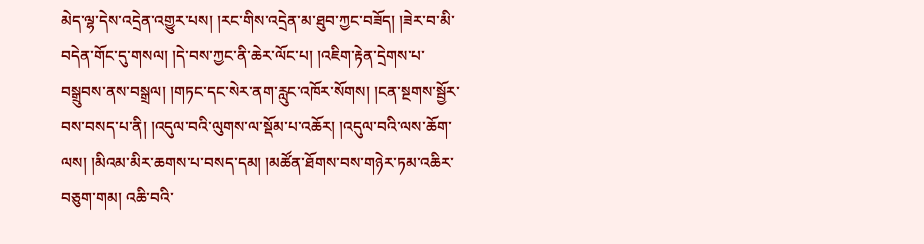མེད་ལྷ་དེས་འདྲེན་འགྱུར་པས། །རང་གིས་འདྲེན་མ་ཐུབ་ཀྱང་བཟོད། །ཟེར་བ་མི་བདེན་གོང་དུ་གསལ། །དེ་བས་ཀྱང་ནི་ཆེར་ལོང་པ། །འཇིག་རྟེན་དྲེགས་པ་བསྒྲུབས་ནས་བསྒྲལ། །གཏང་དང་སེར་ནག་རླུང་འཁོར་སོགས། །ངན་སྔགས་སྦྱོར་བས་བསད་པ་ནི། །འདུལ་བའི་ལུགས་ལ་སྡོམ་པ་འཆོར། །འདུལ་བའི་ལས་ཆོག་ལས། །མིའམ་མིར་ཆགས་པ་བསད་དམ། །མཚོན་ཐོགས་བས་གཉེར་ཏམ་འཆིར་བཅུག་གམ། འཆི་བའི་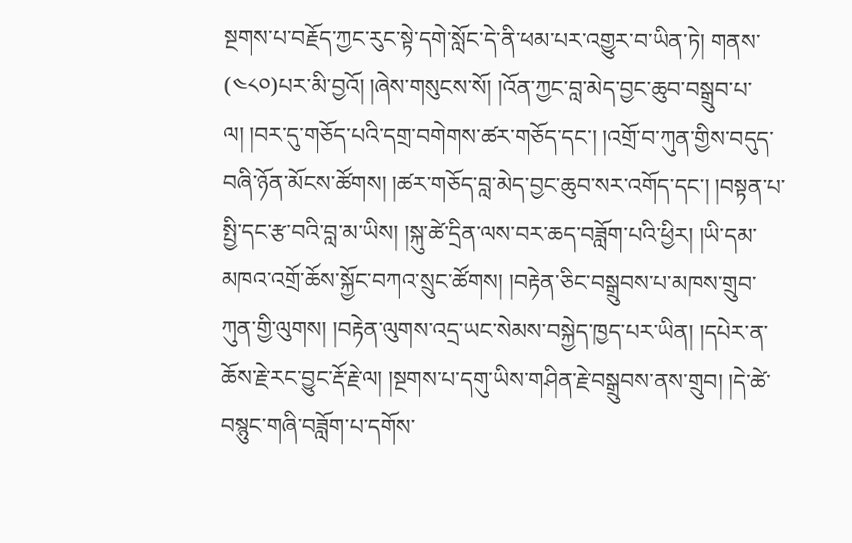སྔགས་པ་བརྗོད་ཀྱང་རུང་སྟེ་དགེ་སློང་དེ་ནི་ཕམ་པར་འགྱུར་བ་ཡིན་ཏེ། གནས་
(༤༨༠)པར་མི་བྱའོ། །ཞེས་གསུངས་སོ། །འོན་ཀྱང་བླ་མེད་བྱང་ཆུབ་བསྒྲུབ་པ་ལ། །བར་དུ་གཅོད་པའི་དགྲ་བགེགས་ཚར་གཅོད་དང་། །འགྲོ་བ་ཀུན་གྱིས་བདུད་བཞི་ཉོན་མོངས་ཚོགས། །ཚར་གཅོད་བླ་མེད་བྱང་ཆུབ་སར་འགོད་དང་། །བསྟན་པ་སྤྱི་དང་རྩ་བའི་བླ་མ་ཡིས། །སྐུ་ཚེ་དྲིན་ལས་བར་ཆད་བཟློག་པའི་ཕྱིར། །ཡི་དམ་མཁའ་འགྲོ་ཆོས་སྐྱོང་བཀའ་སྲུང་ཚོགས། །བརྟེན་ཅིང་བསྒྲུབས་པ་མཁས་གྲུབ་ཀུན་གྱི་ལུགས། །བརྟེན་ལུགས་འདྲ་ཡང་སེམས་བསྐྱེད་ཁྱད་པར་ཡིན། །དཔེར་ན་ཆོས་རྗེ་རང་བྱུང་རྡོ་རྗེ་ལ། །སྔགས་པ་དགུ་ཡིས་གཤིན་རྗེ་བསྒྲུབས་ནས་གྲུབ། །དེ་ཚེ་བསྙུང་གཞི་བཟློག་པ་དགོས་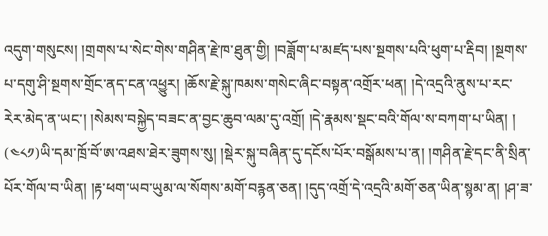འདུག་གསུངས། །གྲགས་པ་སེང་གེས་གཤིན་རྗེ་ཁ་ཐུན་གྱི། །བཟློག་པ་མཛད་པས་སྔགས་པའི་ཕུག་པ་རྡིབ། །སྔགས་པ་དགུ་ཤི་སྔགས་གྲོང་ནད་ངན་འཕྱུར། །ཆོས་རྗེ་སྐུ་ཁམས་གསེང་ཞིང་བསྟན་འགྲོར་ཕན། །དེ་འདྲའི་ནུས་པ་རང་རེར་མེད་ན་ཡང་། །སེམས་བསྐྱེད་བཟང་ན་བྱང་ཆུབ་ལམ་དུ་འགྲོ། །དེ་རྣམས་སྡང་བའི་གོལ་ས་བཀག་པ་ཡིན། །
(༤༨༡)ཡི་དམ་ཁྲོ་བོ་ཨ་འཐས་ཐེར་ཟུགས་སུ། །སྡེར་སྐུ་བཞིན་དུ་དངོས་པོར་བསྒོམས་པ་ན། །གཤིན་རྗེ་དང་ནི་སྲིན་པོར་གོལ་བ་ཡིན། །རྟ་ཕག་ཡབ་ཡུམ་ལ་སོགས་མགོ་བརྙན་ཅན། །དུད་འགྲོ་དེ་འདྲའི་མགོ་ཅན་ཡིན་སྙམ་ན། །ཤ་ཟ་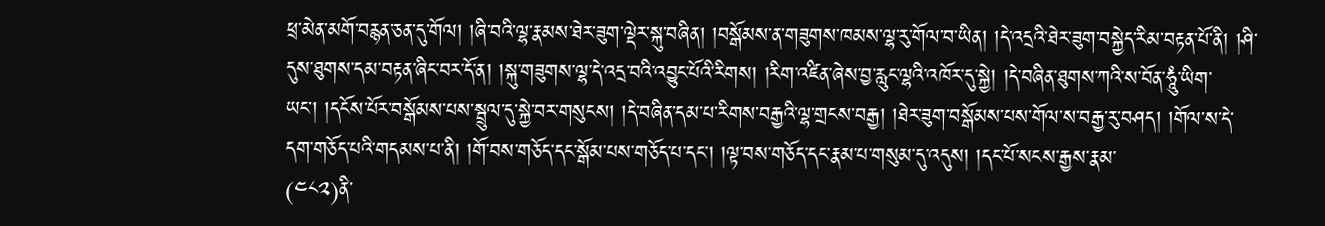ཕྲ་མེན་མགོ་བརྙན་ཅན་དུ་གོལ། །ཞི་བའི་ལྷ་རྣམས་ཐེར་ཟུག་ལྡེར་སྐུ་བཞིན། །བསྒོམས་ན་གཟུགས་ཁམས་ལྷ་རུ་གོལ་བ་ཡིན། །དེ་འདྲའི་ཐེར་ཟུག་བསྐྱེད་རིམ་བརྟན་པོ་ནི། །ཤི་དུས་ཐུགས་དམ་བརྟན་ཞིང་བར་དོ་ན། །སྐུ་གཟུགས་ལྷ་དེ་འདྲ་བའི་འབྱུང་པོའི་རིགས། །རིག་འཛིན་ཞེས་བྱ་རླུང་ལྷའི་འཁོར་དུ་སྐྱེ། །དེ་བཞིན་ཐུགས་ཀའི་ས་བོན་ཧཱུཾ་ཡིག་ཡང་། །དངོས་པོར་བསྒོམས་པས་སྦྲུལ་དུ་སྐྱེ་བར་གསུངས། །དེ་བཞིན་དམ་པ་རིགས་བརྒྱའི་ལྷ་གྲངས་བརྒྱ། །ཐེར་ཟུག་བསྒོམས་པས་གོལ་ས་བརྒྱ་རུ་བཤད། །གོལ་ས་དེ་དག་གཅོད་པའི་གདམས་པ་ནི། །གོ་བས་གཅོད་དང་སྒོམ་པས་གཅོད་པ་དང་། །ལྟ་བས་གཅོད་དང་རྣམ་པ་གསུམ་དུ་འདུས། །དང་པོ་སངས་རྒྱས་རྣམ་
(༤༨༢)ནི་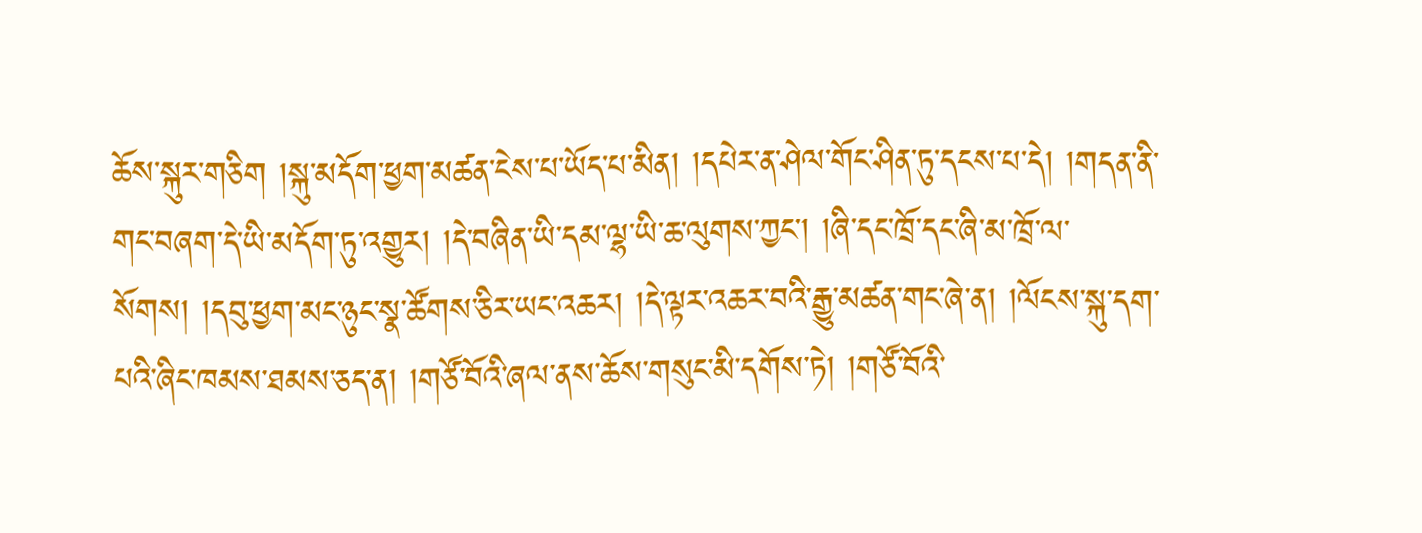ཆོས་སྐུར་གཅིག །སྐུ་མདོག་ཕྱག་མཚན་ངེས་པ་ཡོད་པ་མིན། །དཔེར་ན་ཤེལ་གོང་ཤིན་ཏུ་དངས་པ་དེ། །གདན་ནི་གང་བཞག་དེ་ཡི་མདོག་ཏུ་འགྱུར། །དེ་བཞིན་ཡི་དམ་ལྷ་ཡི་ཆ་ལུགས་ཀྱང་། །ཞི་དང་ཁྲོ་དང་ཞི་མ་ཁྲོ་ལ་སོགས། །དབུ་ཕྱག་མང་ཉུང་སྣ་ཚོགས་ཅིར་ཡང་འཆར། །དེ་ལྟར་འཆར་བའི་རྒྱུ་མཚན་གང་ཞེ་ན། །ལོངས་སྐུ་དག་པའི་ཞིང་ཁམས་ཐམས་ཅད་ན། །གཙོ་བོའི་ཞལ་ནས་ཆོས་གསུང་མི་དགོས་ཏེ། །གཙོ་བོའི་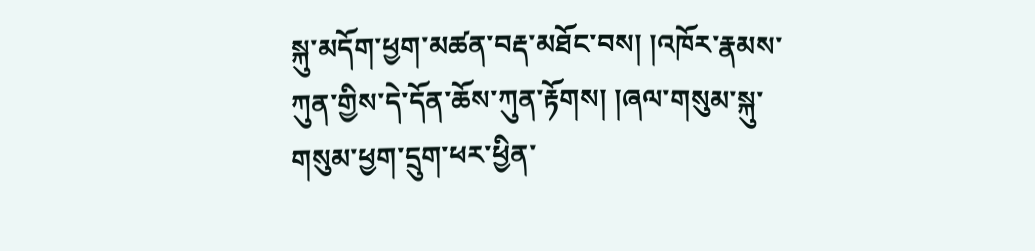སྐུ་མདོག་ཕྱག་མཚན་བརྡ་མཐོང་བས། །འཁོར་རྣམས་ཀུན་གྱིས་དེ་དོན་ཆོས་ཀུན་རྟོགས། །ཞལ་གསུམ་སྐུ་གསུམ་ཕྱག་དྲུག་ཕར་ཕྱིན་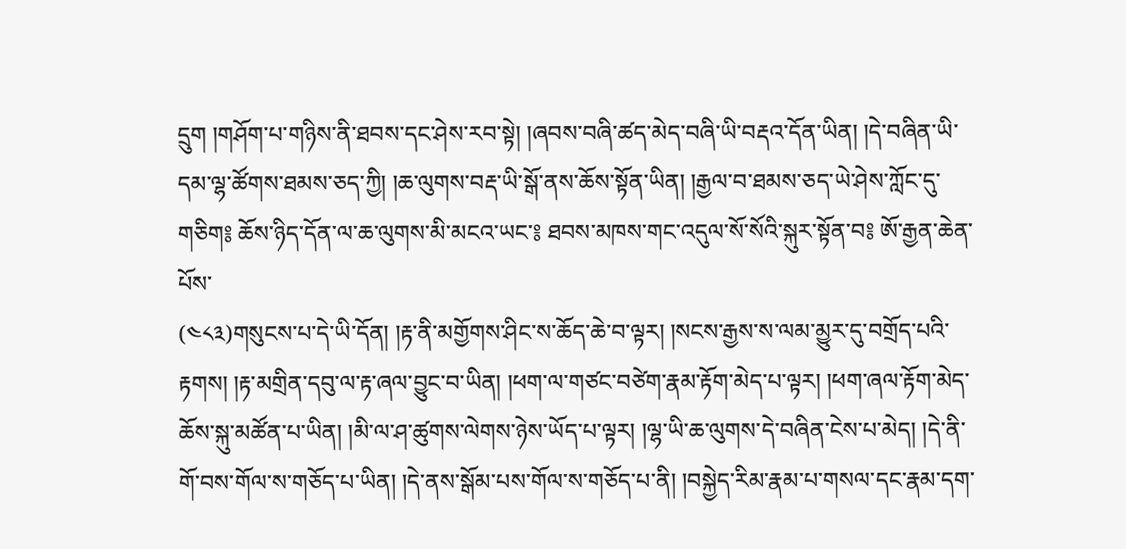དྲུག །གཤོག་པ་གཉིས་ནི་ཐབས་དང་ཤེས་རབ་སྟེ། །ཞབས་བཞི་ཚད་མེད་བཞི་ཡི་བརྡའ་དོན་ཡིན། །དེ་བཞིན་ཡི་དམ་ལྷ་ཚོགས་ཐམས་ཅད་ཀྱི། །ཆ་ལུགས་བརྡ་ཡི་སྒོ་ནས་ཆོས་སྟོན་ཡིན། །རྒྱལ་བ་ཐམས་ཅད་ཡེ་ཤེས་ཀློང་དུ་གཅིག༔ ཆོས་ཉིད་དོན་ལ་ཆ་ལུགས་མི་མངའ་ཡང་༔ ཐབས་མཁས་གང་འདུལ་སོ་སོའི་སྐུར་སྟོན་བ༔ ཨོ་རྒྱན་ཆེན་པོས་
(༤༨༣)གསུངས་པ་དེ་ཡི་དོན། །རྟ་ནི་མགྱོགས་ཤིང་ས་ཆོད་ཆེ་བ་ལྟར། །སངས་རྒྱས་ས་ལམ་མྱུར་དུ་བགྲོད་པའི་རྟགས། །རྟ་མགྲིན་དབུ་ལ་རྟ་ཞལ་བྱུང་བ་ཡིན། །ཕག་ལ་གཙང་བཙེག་རྣམ་རྟོག་མེད་པ་ལྟར། །ཕག་ཞལ་རྟོག་མེད་ཆོས་སྐུ་མཚོན་པ་ཡིན། །མི་ལ་ཤ་ཚུགས་ལེགས་ཉེས་ཡོད་པ་ལྟར། །ལྷ་ཡི་ཆ་ལུགས་དེ་བཞིན་ངེས་པ་མེད། །དེ་ནི་གོ་བས་གོལ་ས་གཅོད་པ་ཡིན། །དེ་ནས་སྒོམ་པས་གོལ་ས་གཅོད་པ་ནི། །བསྐྱེད་རིམ་རྣམ་པ་གསལ་དང་རྣམ་དག་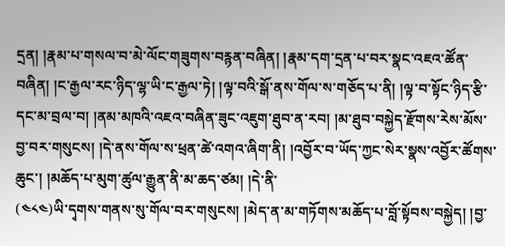དྲན། །རྣམ་པ་གསལ་བ་མེ་ལོང་གཟུགས་བརྙན་བཞིན། །རྣམ་དག་དྲན་པ་བར་སྣང་འཇའ་ཚོན་བཞིན། །ང་རྒྱལ་རང་ཉིད་ལྷ་ཡི་ང་རྒྱལ་ཏེ། །ལྟ་བའི་སྒོ་ནས་གོལ་ས་གཅོད་པ་ནི། །ལྟ་བ་སྟོང་ཉིད་རྩི་དང་མ་བྲལ་བ། །ནམ་མཁའི་འཇའ་བཞིན་ཟུང་འཇུག་ཐུབ་ན་རབ། །མ་ཐུབ་བསྐྱེད་རྫོགས་རེས་མོས་བྱ་བར་གསུངས། །དེ་ནས་གོལ་ས་ཕྲན་ཚེ་འགའ་ཞིག་ནི། །འབྱོར་བ་ཡོད་ཀྱང་སེར་སྣས་འབྱོར་ཚོགས་ཆུང་། །མཆོད་པ་མུག་ཚུལ་རྒྱུན་ནི་མ་ཆད་ཙམ། །དེ་ནི་
(༤༨༤)ཡི་དྭགས་གནས་སུ་གོལ་བར་གསུངས། །མེད་ན་མ་གཏོགས་མཆོད་པ་བློ་སྟོབས་བསྐྱེད། །བྱ་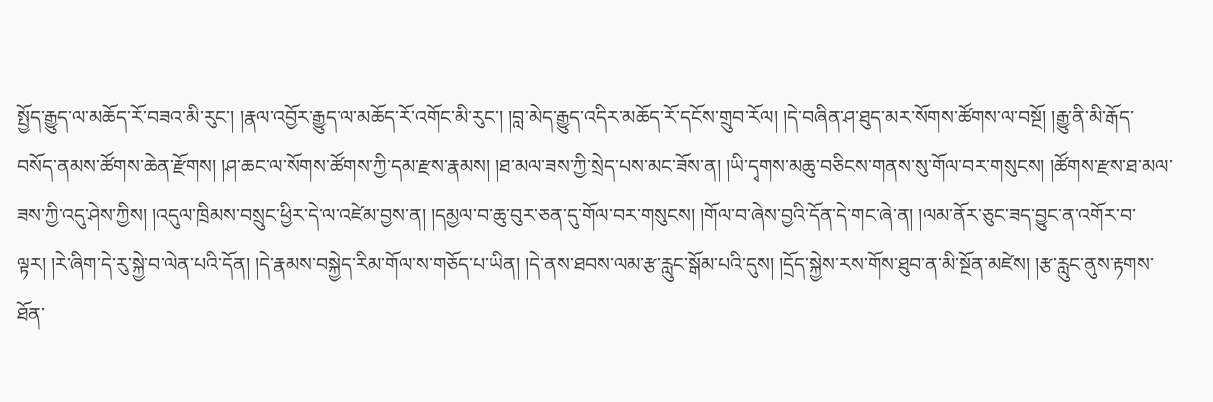སྤྱོད་རྒྱུད་ལ་མཆོད་རོ་བཟའ་མི་རུང་། །རྣལ་འབྱོར་རྒྱུད་ལ་མཆོད་རོ་འགོང་མི་རུང་། །བླ་མེད་རྒྱུད་འདིར་མཆོད་རོ་དངོས་གྲུབ་རོལ། །དེ་བཞིན་ཤ་ཐུད་མར་སོགས་ཚོགས་ལ་བསྔོ། །རྒྱུ་ནི་མི་རྒོད་བསོད་ནམས་ཚོགས་ཆེན་རྫོགས། །ཤ་ཆང་ལ་སོགས་ཚོགས་ཀྱི་དམ་རྫས་རྣམས། །ཐ་མལ་ཟས་ཀྱི་སྲེད་པས་མང་ཟོས་ན། །ཡི་དྭགས་མཆུ་བཅིངས་གནས་སུ་གོལ་བར་གསུངས། །ཚོགས་རྫས་ཐ་མལ་ཟས་ཀྱི་འདུ་ཤེས་ཀྱིས། །འདུལ་ཁྲིམས་བསྲུང་ཕྱིར་དེ་ལ་འཛེམ་བྱས་ན། །དམྱལ་བ་ཆུ་བུར་ཅན་དུ་གོལ་བར་གསུངས། །གོལ་བ་ཞེས་བྱའི་དོན་དེ་གང་ཞེ་ན། །ལམ་ནོར་ཅུང་ཟད་བྱུང་ན་འགོར་བ་ལྟར། །རེ་ཞིག་དེ་རུ་སྐྱེ་བ་ལེན་པའི་དོན། །དེ་རྣམས་བསྐྱེད་རིམ་གོལ་ས་གཅོད་པ་ཡིན། །དེ་ནས་ཐབས་ལམ་རྩ་རླུང་སྒོམ་པའི་དུས། །དྲོད་སྐྱེས་རས་གོས་ཐུབ་ན་མི་སྔོན་མཛེས། །རྩ་རླུང་ནུས་རྟགས་ཐོན་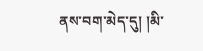ནས་བག་མེད་དུ། །མི་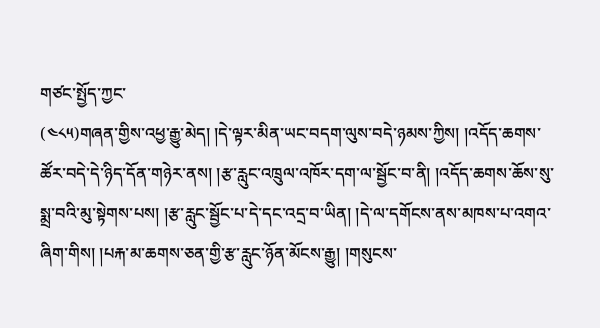གཙང་སྤྱོད་ཀྱང་
(༤༨༥)གཞན་གྱིས་འཕྱ་རྒྱུ་མེད། །དེ་ལྟར་མིན་ཡང་བདག་ལུས་བདེ་ཉམས་ཀྱིས། །འདོད་ཆགས་ཚོར་བདེ་དེ་ཉིད་དོན་གཉེར་ནས། །རྩ་རླུང་འཁྲུལ་འཁོར་དག་ལ་སྦྱོང་བ་ནི། །འདོད་ཆགས་ཆོས་སུ་སྨྲ་བའི་མུ་སྟེགས་པས། །རྩ་རླུང་སྦྱོང་པ་དེ་དང་འདྲ་བ་ཡིན། །དེ་ལ་དགོངས་ནས་མཁས་པ་འགའ་ཞིག་གིས། །པརྐ་མ་ཆགས་ཅན་གྱི་རྩ་རླུང་ཉོན་མོངས་རྒྱུ། །གསུངས་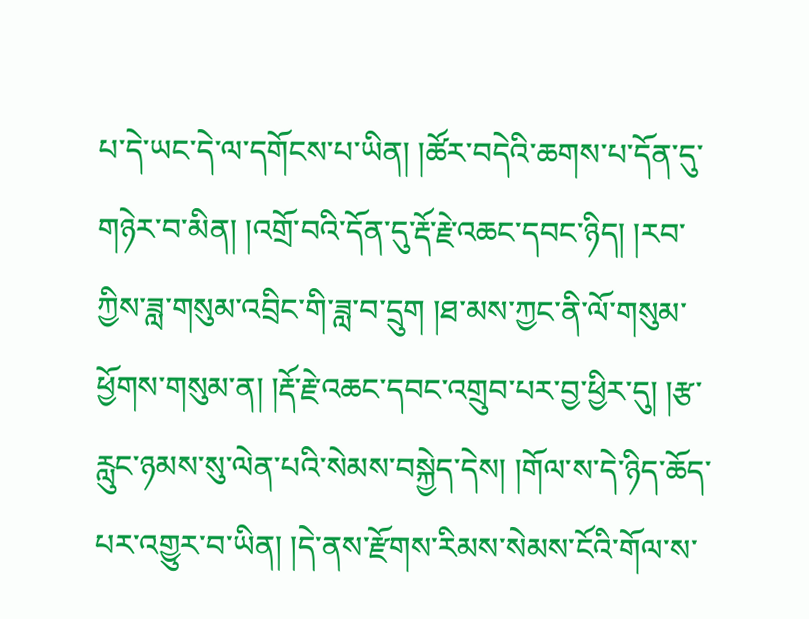པ་དེ་ཡང་དེ་ལ་དགོངས་པ་ཡིན། །ཚོར་བདེའི་ཆགས་པ་དོན་དུ་གཉེར་བ་མིན། །འགྲོ་བའི་དོན་དུ་རྡོ་རྗེ་འཆང་དབང་ཉིད། །རབ་ཀྱིས་ཟླ་གསུམ་འབྲིང་གི་ཟླ་བ་དྲུག །ཐ་མས་ཀྱང་ནི་ལོ་གསུམ་ཕྱོགས་གསུམ་ན། །རྡོ་རྗེ་འཆང་དབང་འགྲུབ་པར་བྱ་ཕྱིར་དུ། །རྩ་རླུང་ཉམས་སུ་ལེན་པའི་སེམས་བསྐྱེད་དེས། །གོལ་ས་དེ་ཉིད་ཆོད་པར་འགྱུར་བ་ཡིན། །དེ་ནས་རྫོགས་རིམས་སེམས་ངོའི་གོལ་ས་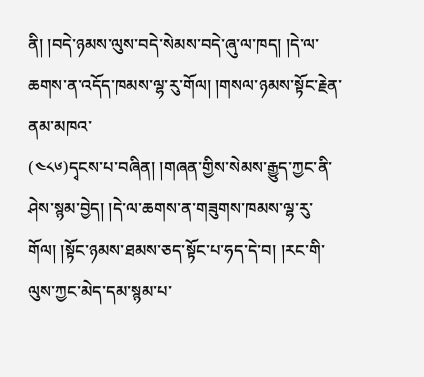ནི། །བདེ་ཉམས་ལུས་བདེ་སེམས་བདེ་ཞུ་ལ་ཁད། །དེ་ལ་ཆགས་ན་འདོད་ཁམས་ལྷ་རུ་གོལ། །གསལ་ཉམས་སྟོང་རྗེན་ནམ་མཁའ་
(༤༨༦)དྭངས་པ་བཞིན། །གཞན་གྱིས་སེམས་རྒྱུད་ཀྱང་ནི་ཤེས་སྙམ་བྱེད། །དེ་ལ་ཆགས་ན་གཟུགས་ཁམས་ལྷ་རུ་གོལ། །སྟོང་ཉམས་ཐམས་ཅད་སྟོང་པ་ཧད་དེ་བ། །རང་གི་ལུས་ཀྱང་མེད་དམ་སྙམ་པ་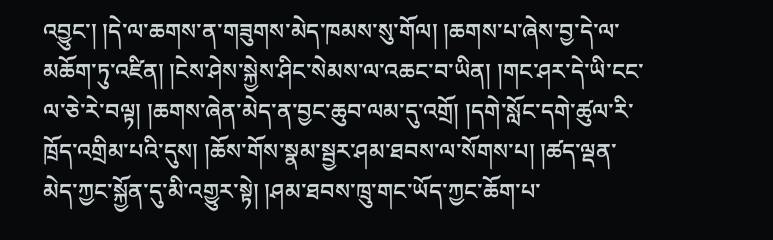འབྱུང་། །དེ་ལ་ཆགས་ན་གཟུགས་མེད་ཁམས་སུ་གོལ། །ཆགས་པ་ཞེས་བྱ་དེ་ལ་མཆོག་ཏུ་འཛིན། །ངེས་ཤེས་སྐྱེས་ཤིང་སེམས་ལ་འཆང་བ་ཡིན། །གང་ཤར་དེ་ཡི་ངང་ལ་ཅེ་རེ་བལྟ། །ཆགས་ཞེན་མེད་ན་བྱང་ཆུབ་ལམ་དུ་འགྲོ། །དགེ་སློང་དགེ་ཚུལ་རི་ཁྲོད་འགྲིམ་པའི་དུས། །ཆོས་གོས་སྣམ་སྦྱར་ཤམ་ཐབས་ལ་སོགས་པ། །ཚད་ལྡན་མེད་ཀྱང་སྐྱོན་དུ་མི་འགྱུར་སྟེ། །ཤམ་ཐབས་ཁྲུ་གང་ཡོད་ཀྱང་ཆོག་པ་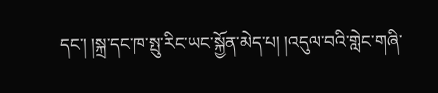དང་། །སྐྲ་དང་ཁ་སྤུ་རིང་ཡང་སྐྱོན་མེད་པ། །འདུལ་བའི་གླེང་གཞི་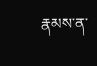རྣམས་ན་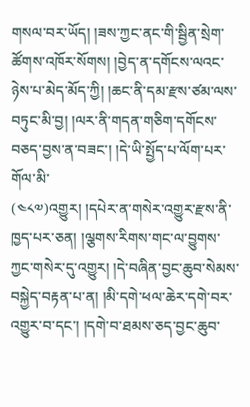གསལ་བར་ཡོད། །ཟས་ཀྱང་ནང་གི་སྦྱིན་སྲེག་ཚོགས་འཁོར་སོགས། །བྱེད་ན་དགོངས་ལའང་ཉེས་པ་མེད་མོད་ཀྱི། །ཆང་ནི་དམ་རྫས་ཙམ་ལས་བཏུང་མི་བྱ། །ལར་ནི་གདན་གཅིག་དགོངས་བཅད་བྱས་ན་བཟང་། །དེ་ཡི་སྤྱོད་པ་ལོག་པར་གོལ་མི་
(༤༨༧)འགྱུར། །དཔེར་ན་གསེར་འགྱུར་རྫས་ནི་ཁྱད་པར་ཅན། །ལྕགས་རིགས་གང་ལ་བྱུགས་ཀྱང་གསེར་དུ་འགྱུར། །དེ་བཞིན་བྱང་ཆུབ་སེམས་བསྐྱེད་བརྟན་པ་ན། །མི་དགེ་ཕལ་ཆེར་དགེ་བར་འགྱུར་བ་དང་། །དགེ་བ་ཐམས་ཅད་བྱང་ཆུབ་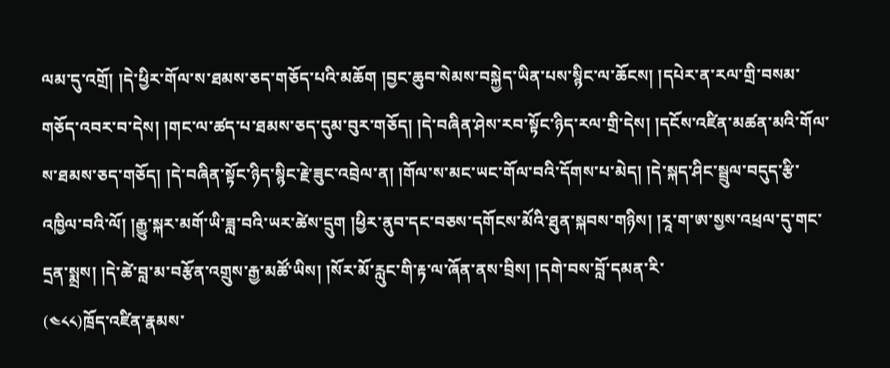ལམ་དུ་འགྲོ། །དེ་ཕྱིར་གོལ་ས་ཐམས་ཅད་གཅོད་པའི་མཆོག །བྱང་ཆུབ་སེམས་བསྐྱེད་ཡིན་པས་སྙིང་ལ་ཆོངས། །དཔེར་ན་རལ་གྲི་བསམ་གཅོད་འབར་བ་དེས། །གང་ལ་ཚད་པ་ཐམས་ཅད་དུམ་བུར་གཅོད། །དེ་བཞིན་ཤེས་རབ་སྟོང་ཉིད་རལ་གྲི་དེས། །དངོས་འཛིན་མཚན་མའི་གོལ་ས་ཐམས་ཅད་གཅོད། །དེ་བཞིན་སྟོང་ཉིད་སྙིང་རྗེ་ཟུང་འབྲེལ་ན། །གོལ་ས་མང་ཡང་གོལ་བའི་དོགས་པ་མེད། །དེ་སྐད་ཤིང་སྦྲུལ་བདུད་རྩི་འཁྱིལ་བའི་ལོ། །རྒྱུ་སྐར་མགོ་ཡི་ཟླ་བའི་ཡར་ཚེས་དྲུག །ཕྱིར་ནུབ་དང་བཅས་དགོངས་མོའི་ཐུན་སྐབས་གཉིས། །རཱ་ག་ཨ་སྱས་འཕྲལ་དུ་གང་དྲན་སྨྲས། །དེ་ཚེ་བླ་མ་བརྩོན་འགྲུས་རྒྱ་མཚོ་ཡིས། །སོར་མོ་རླུང་གི་རྟ་ལ་ཞོན་ནས་བྲིས། །དགེ་བས་བློ་དམན་རི་
(༤༨༨)ཁྲོད་འཛིན་རྣམས་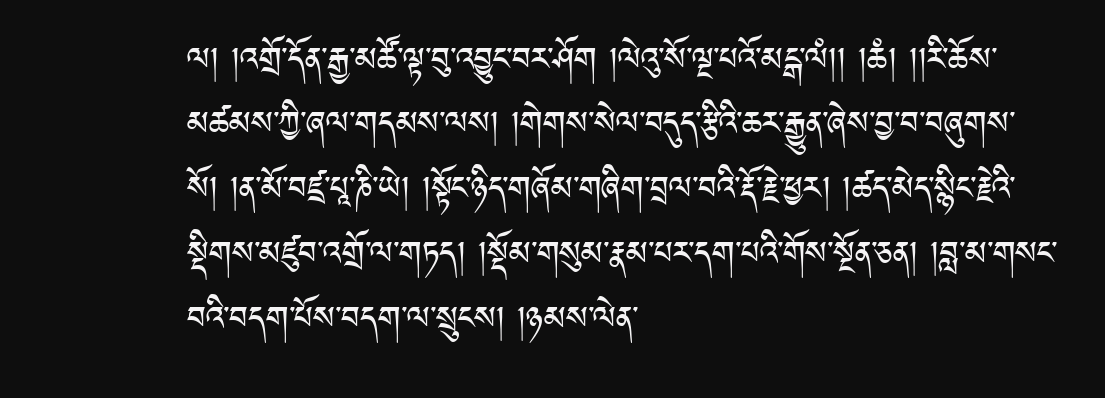ལ། །འགྲོ་དོན་རྒྱ་མཚོ་ལྟ་བུ་འབྱུང་བར་ཤོག །ལེའུ་སོ་ལྔ་པའོ་མངྒ་ལཾ།། །ཆཾ། །།རི་ཆོས་མཚམས་ཀྱི་ཞལ་གདམས་ལས། །གེགས་སེལ་བདུད་རྩིའི་ཆར་རྒྱུན་ཞེས་བྱ་བ་བཞུགས་སོ། །ན་མོ་བཛྲ་པཱ་ཎི་ཡེ། །སྟོང་ཉིད་གཞོམ་གཞིག་བྲལ་བའི་རྡོ་རྗེ་ཕྱར། །ཚད་མེད་སྙིང་རྗེའི་སྡིགས་མཛུབ་འགྲོ་ལ་གཏད། །སྡོམ་གསུམ་རྣམ་པར་དག་པའི་གོས་སྔོན་ཅན། །བླ་མ་གསང་བའི་བདག་པོས་བདག་ལ་སྲུངས། །ཉམས་ལེན་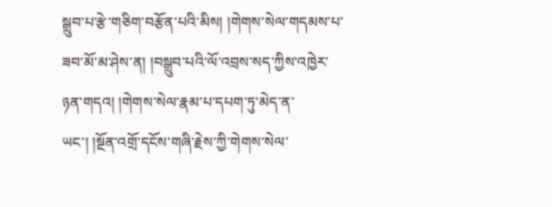སྒྲུབ་པ་རྩེ་གཅིག་བརྩོན་པའི་མིས། །གེགས་སེལ་གདམས་པ་ཟབ་མོ་མ་ཤེས་ན། །བསྒྲུབ་པའི་ལོ་འབྲས་སད་ཀྱིས་འཁྱེར་ཉན་གདའ། །གེགས་སེལ་རྣམ་པ་དཔག་ཏུ་མེད་ན་ཡང་། །སྔོན་འགྲོ་དངོས་གཞི་རྗེས་ཀྱི་གེགས་སེལ་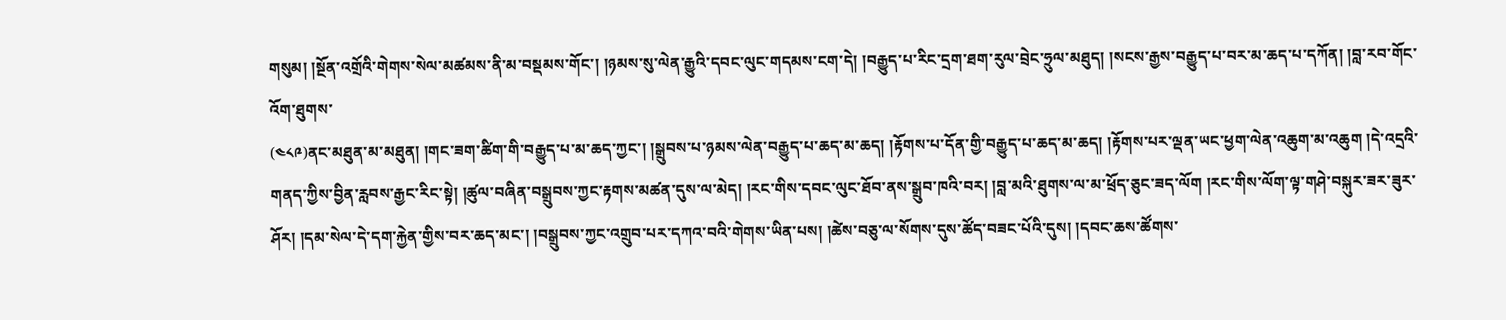གསུམ། །སྔོན་འགྲོའི་གེགས་སེལ་མཚམས་ནི་མ་བསྡམས་གོང་། །ཉམས་སུ་ལེན་རྒྱུའི་དབང་ལུང་གདམས་ངག་དེ། །བརྒྱུད་པ་རིང་དྲག་ཐག་རུལ་བྲེང་ཧྲུལ་མཐུད། །སངས་རྒྱས་བརྒྱུད་པ་བར་མ་ཆད་པ་དཀོན། །བླ་རབ་གོང་འོག་ཐུགས་
(༤༨༩)ནང་མཐུན་མ་མཐུན། །གང་ཟག་ཚིག་གི་བརྒྱུད་པ་མ་ཆད་ཀྱང་། །སྒྲུབས་པ་ཉམས་ལེན་བརྒྱུད་པ་ཆད་མ་ཆད། །རྟོགས་པ་དོན་གྱི་བརྒྱུད་པ་ཆད་མ་ཆད། །རྟོགས་པར་ལྡན་ཡང་ཕྱག་ལེན་འཆུག་མ་འཆུག །དེ་འདྲའི་གནད་ཀྱིས་བྱིན་རླབས་རྒྱང་རིང་སྟེ། །ཚུལ་བཞིན་བསྒྲུབས་ཀྱང་རྟགས་མཚན་དུས་ལ་མེད། །རང་གིས་དབང་ལུང་ཐོབ་ནས་སྒྲུབ་ཁའི་བར། །བླ་མའི་ཐུགས་ལ་མ་ཕྲོད་ཅུང་ཟད་ལོག །རང་གིས་ལོག་ལྟ་གཤེ་བསྐུར་ཟར་ཟུར་ཤོར། །དམ་སེལ་དེ་དག་རྐྱེན་གྱིས་བར་ཆད་མང་། །བསྒྲུབས་ཀྱང་འགྲུབ་པར་དཀའ་བའི་གེགས་ཡིན་པས། །ཚེས་བཅུ་ལ་སོགས་དུས་ཚོད་བཟང་པོའི་དུས། །དབང་ཆས་ཚོགས་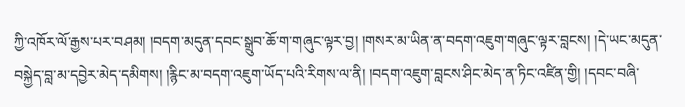ཀྱི་འཁོར་ལོ་རྒྱས་པར་བཤམ། །བདག་མདུན་དབང་སྒྲུབ་ཆོ་ག་གཞུང་ལྟར་བྱ། །གསར་མ་ཡིན་ན་བདག་འཇུག་གཞུང་ལྟར་བླངས། །དེ་ཡང་མདུན་བསྐྱེད་བླ་མ་དབྱེར་མེད་དམིགས། །རྙིང་མ་བདག་འཇུག་ཡོད་པའི་རིགས་ལ་ནི། །བདག་འཇུག་བླངས་ཤིང་མེད་ན་ཏིང་འཛིན་གྱི། །དབང་བཞི་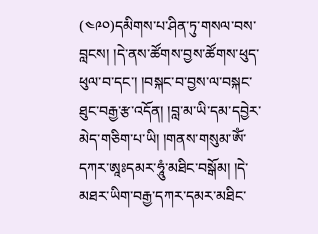(༤༩༠)དམིགས་པ་ཤིན་ཏུ་གསལ་བས་བླངས། །དེ་ནས་ཚོགས་བྱས་ཚོགས་ཕུད་ཕུལ་བ་དང་། །བསྐང་བ་བྱས་ལ་བསྐང་ཐུང་བརྒྱ་རྩ་འདོན། །བླ་མ་ཡི་དམ་དབྱེར་མེད་གཅིག་པ་ཡི། །གནས་གསུམ་ཨོཾ་དཀར་ཨཱཿདམར་ཧཱུཾ་མཐིང་བསྒོམ། །དེ་མཐར་ཡིག་བརྒྱ་དཀར་དམར་མཐིང་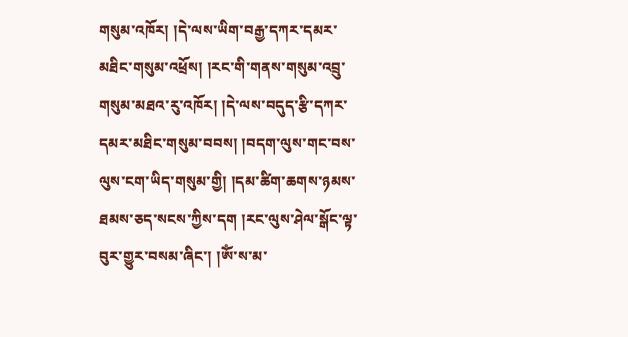གསུམ་འཁོར། །དེ་ལས་ཡིག་བརྒྱ་དཀར་དམར་མཐིང་གསུམ་འཕྲོས། །རང་གི་གནས་གསུམ་འབྲུ་གསུམ་མཐའ་རུ་འཁོར། །དེ་ལས་བདུད་རྩི་དཀར་དམར་མཐིང་གསུམ་བབས། །བདག་ལུས་གང་བས་ལུས་ངག་ཡིད་གསུམ་གྱི། །དམ་ཚིག་ཆགས་ཉམས་ཐམས་ཅད་སངས་ཀྱིས་དག །རང་ལུས་ཤེལ་སྒོང་ལྟ་བུར་གྱུར་བསམ་ཞིང་། །ཨོཾ་ས་མ་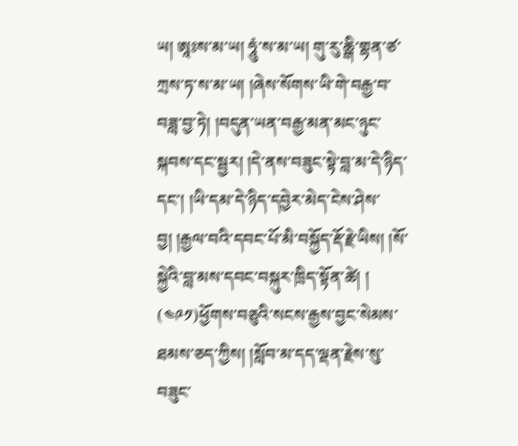ཡ། ཨཱཿས་མ་ཡ། ཧཱུཾ་ས་མ་ཡ། གུ་རུ་ཆྒི་གྷན་ཙ་ཀྲས་ཏ་ས་མ་ཡ། །ཞེས་སོགས་ཡི་གེ་བརྒྱ་བ་བཟླ་བྱ་ཏེ། །བདུན་ཡན་བརྒྱ་མན་མང་ཉུང་སྐབས་དང་སྦྱར། །དེ་ནས་བཟུང་སྟེ་བླ་མ་དེ་ཉིད་དང་། །ཡི་དམ་དེ་ཉིད་དབྱེར་མེད་ངེས་ཤེས་བྱ། །རྒྱལ་བའི་དབང་པོ་མི་བསྐྱོད་རྡོ་རྗེ་ཡིས། །སོ་སྐྱེའི་བླ་མས་དབང་བསྐུར་ཁྲིད་སྟོན་ཚེ། །
(༤༩༡)ཕྱོགས་བཅུའི་སངས་རྒྱས་བྱང་སེམས་ཐམས་ཅད་ཀྱིས། །སློབ་མ་དད་ལྡན་རྗེས་སུ་བཟུང་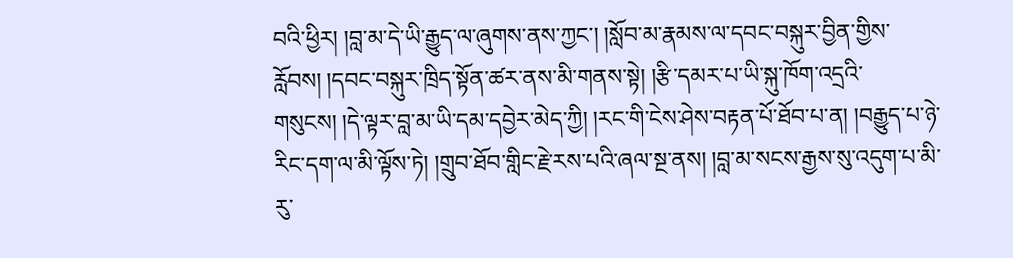བའི་ཕྱིར། །བླ་མ་དེ་ཡི་རྒྱུད་ལ་ཞུགས་ནས་ཀྱང་། །སློབ་མ་རྣམས་ལ་དབང་བསྐུར་བྱིན་གྱིས་རློབས། །དབང་བསྐུར་ཁྲིད་སྟོན་ཚར་ནས་མི་གནས་སྟེ། །རྩི་དམར་པ་ཡི་སྐུ་ཁོག་འདྲའི་གསུངས། །དེ་ལྟར་བླ་མ་ཡི་དམ་དབྱེར་མེད་ཀྱི། །རང་གི་ངེས་ཤེས་བརྟན་པོ་ཐོབ་པ་ན། །བརྒྱུད་པ་ཉེ་རིང་དག་ལ་མི་ལྟོས་ཏེ། །གྲུབ་ཐོབ་གླིང་རྗེ་རས་པའི་ཞལ་སྔ་ནས། །བླ་མ་སངས་རྒྱས་སུ་འདུག་པ་མི་རུ་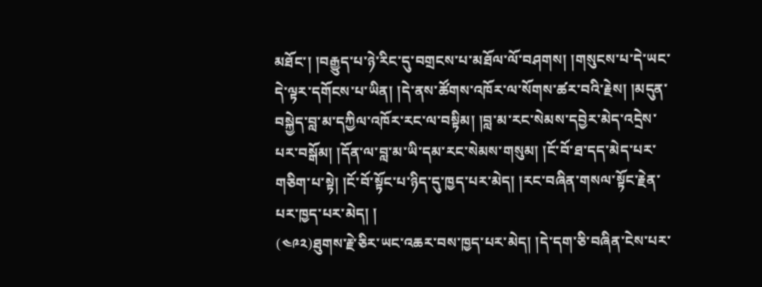མཐོང་། །བརྒྱུད་པ་ཉེ་རིང་དུ་བགྲངས་པ་མཐོལ་ལོ་བཤགས། །གསུངས་པ་དེ་ཡང་དེ་ལྟར་དགོངས་པ་ཡིན། །དེ་ནས་ཚོགས་འཁོར་ལ་སོགས་ཚར་བའི་རྗེས། །མདུན་བསྐྱེད་བླ་མ་དཀྱིལ་འཁོར་རང་ལ་བསྟིམ། །བླ་མ་རང་སེམས་དབྱེར་མེད་འདྲེས་པར་བསྒོམ། །དོན་ལ་བླ་མ་ཡི་དམ་རང་སེམས་གསུམ། །ངོ་བོ་ཐ་དད་མེད་པར་གཅིག་པ་སྟེ། །ངོ་བོ་སྟོང་པ་ཉིད་དུ་ཁྱད་པར་མེད། །རང་བཞིན་གསལ་སྟོང་རྗེན་པར་ཁྱད་པར་མེད། །
(༤༩༢)ཐུགས་རྗེ་ཅིར་ཡང་འཆར་བས་ཁྱད་པར་མེད། །དེ་དག་ཅི་བཞིན་ངེས་པར་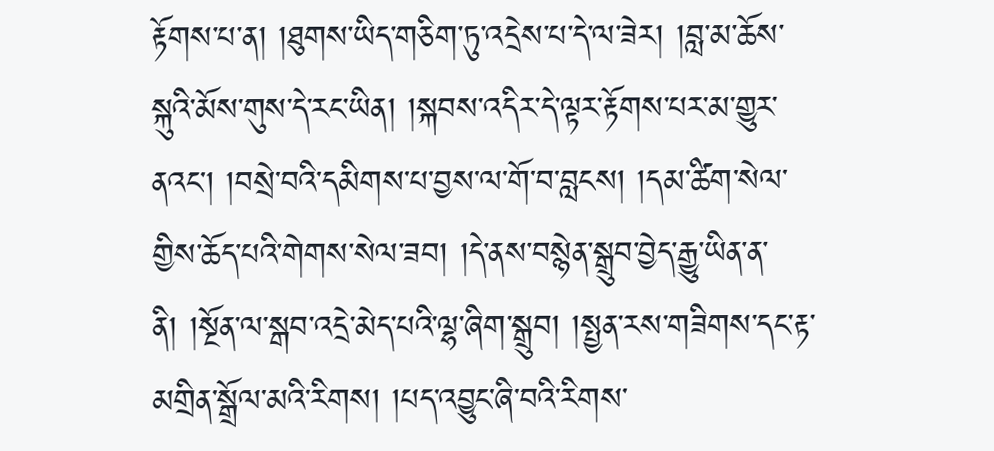རྟོགས་པ་ན། །ཐུགས་ཡིད་གཅིག་ཏུ་འདྲེས་པ་དེ་ལ་ཟེར། །བླ་མ་ཆོས་སྐུའི་མོས་གུས་དེ་རང་ཡིན། །སྐབས་འདིར་དེ་ལྟར་རྟོགས་པར་མ་གྱུར་ནའང་། །བསྲེ་བའི་དམིགས་པ་བྱས་ལ་གོ་བ་བླངས། །དམ་ཚིག་སེལ་གྱིས་ཆོད་པའི་གེགས་སེལ་ཟབ། །དེ་ནས་བསྙེན་སྒྲུབ་བྱེད་རྒྱུ་ཡིན་ན་ནི། །སྔོན་ལ་སྒབ་འདྲེ་མེད་པའི་ལྷ་ཞིག་སྒྲུབ། །སྤྱན་རས་གཟིགས་དང་རྟ་མགྲིན་སྒྲོལ་མའི་རིགས། །པད་འབྱུང་ཞི་བའི་རིགས་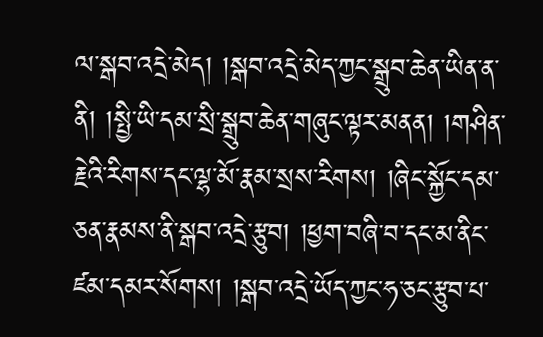ལ་སྒབ་འདྲེ་མེད། །སྒབ་འདྲེ་མེད་ཀྱང་སྒྲུབ་ཆེན་ཡིན་ན་ནི། །སྤྱི་ཡི་དམ་སྲི་སྒྲུབ་ཆེན་གཞུང་ལྟར་མནན། །གཤིན་རྗེའི་རིགས་དང་ལྷ་མོ་རྣམ་སྲས་རིགས། །ཞིང་སྐྱོང་དམ་ཅན་རྣམས་ནི་སྒབ་འདྲེ་རྩུབ། །ཕྱག་བཞི་བ་དང་མ་ནིང་ཛམ་དམར་སོགས། །སྒབ་འདྲེ་ཡོད་ཀྱང་ཧ་ཅང་རྩུབ་པ་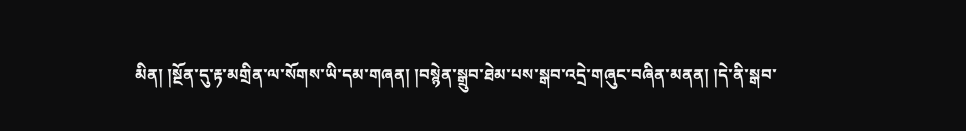མིན། །སྔོན་དུ་རྟ་མགྲིན་ལ་སོགས་ཡི་དམ་གཞན། །བསྙེན་སྒྲུབ་ཐེམ་པས་སྒབ་འདྲེ་གཞུང་བཞིན་མནན། །དེ་ནི་སྒབ་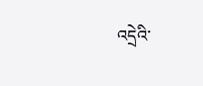འདྲེའི་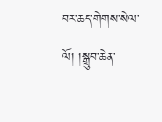བར་ཆད་གེགས་སེལ་ལོ། །སྒྲུབ་ཆེན་